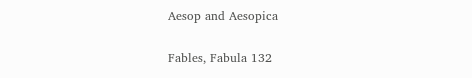Aesop and Aesopica

Fables, Fabula 132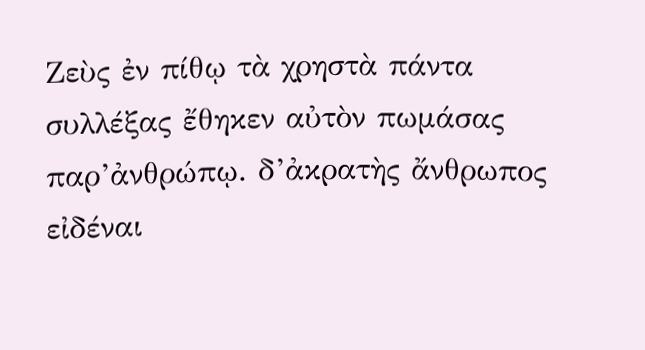Ζεὺς ἐν πίθῳ τὰ χρηστὰ πάντα συλλέξας ἔθηκεν αὐτὸν πωμάσας παρ’ἀνθρώπῳ. δ’ἀκρατὴς ἄνθρωπος εἰδέναι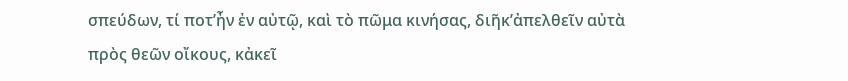σπεύδων, τί ποτ’ἦν ἐν αὐτῷ, καὶ τὸ πῶμα κινήσας, διῆκ’ἀπελθεῖν αὐτὰ πρὸς θεῶν οἴκους, κἀκεῖ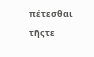πέτεσθαι τῆςτε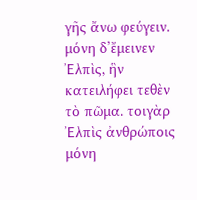γῆς ἄνω φεύγειν. μόνη δ’ἔμεινεν Ἐλπὶς, ἣν κατειλήφει τεθὲν τὸ πῶμα. τοιγὰρ Ἐλπὶς ἀνθρώποις μόνη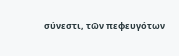σύνεστι, τῶν πεφευγότων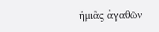ἡμιᾶς ἀγαθῶν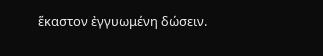ἕκαστον ἐγγυωμένη δώσειν.